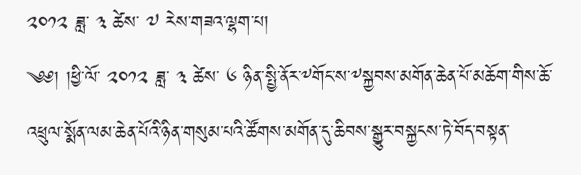༢༠༡༢ ཟླ་ ༣ ཚེས་ ༧ རེས་གཟའ་ལྷག་པ།
༄༅། །ཕྱི་ལོ་ ༢༠༡༢ ཟླ་ ༣ ཚེས་ ༦ ཉིན་སྤྱི་ནོར་༸གོང་ས་༸སྐྱབས་མགོན་ཆེན་པོ་མཆོག་གིས་ཆོ་འཕྲུལ་སྨོན་ལམ་ཆེན་པོའི་ཉིན་གསུམ་པའི་ཚོགས་མགོན་དུ་ཆིབས་སྒྱུར་བསྐྱངས་ཏེ་བོད་བསྟན་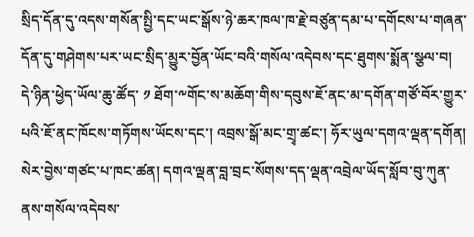སྲིད་དོན་དུ་འདས་གསོན་སྤྱི་དང་ཡང་སྒོས་ཉེ་ཆར་ཁལ་ཁ་རྗེ་བཙུན་དམ་པ་དགོངས་པ་གཞན་དོན་དུ་གཤེགས་པར་ཡང་སྲིད་མྱུར་བྱོན་ཡོང་བའི་གསོལ་འདེབས་དང་ཐུགས་སྨོན་སྩལ་བ།
དེ་ཉིན་ཕྱེད་ཡོལ་ཆུ་ཚོད་ ༡ ཐོག་༸གོང་ས་མཆོག་གིས་དབུས་ཇོ་ནང་མ་དགོན་གཙོ་བོར་གྱུར་པའི་ཇོ་ནང་ཁོངས་གཏོགས་ཡོངས་དང་། འབྲས་སྒོ་མང་གྲྭ་ཚང་། ཧོར་ཡུལ་དགའ་ལྡན་དགོན། སེར་བྱེས་གཙང་པ་ཁང་ཚན། དགའ་ལྡན་བླ་བྲང་སོགས་དད་ལྡན་འབྲེལ་ཡོད་སློབ་བུ་ཀུན་ནས་གསོལ་འདེབས་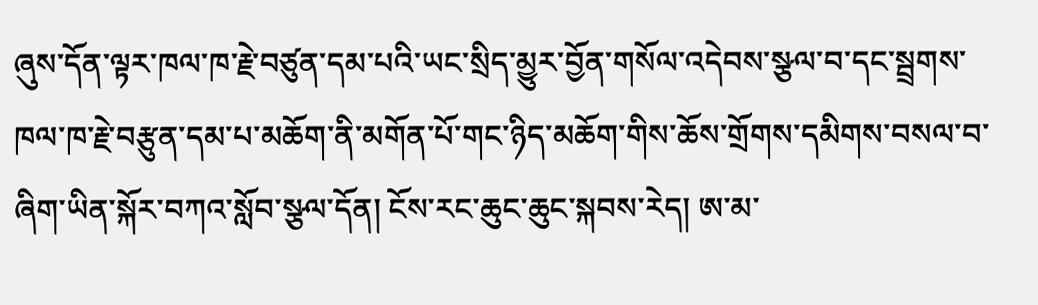ཞུས་དོན་ལྟར་ཁལ་ཁ་རྗེ་བཙུན་དམ་པའི་ཡང་སྲིད་མྱུར་བྱོན་གསོལ་འདེབས་སྩལ་བ་དང་སྦྲགས་ཁལ་ཁ་རྗེ་བརྩུན་དམ་པ་མཆོག་ནི་མགོན་པོ་གང་ཉིད་མཆོག་གིས་ཆོས་གྲོགས་དམིགས་བསལ་བ་ཞིག་ཡིན་སྐོར་བཀའ་སློབ་སྩལ་དོན། ངོས་རང་ཆུང་ཆུང་སྐབས་རེད། ཨ་མ་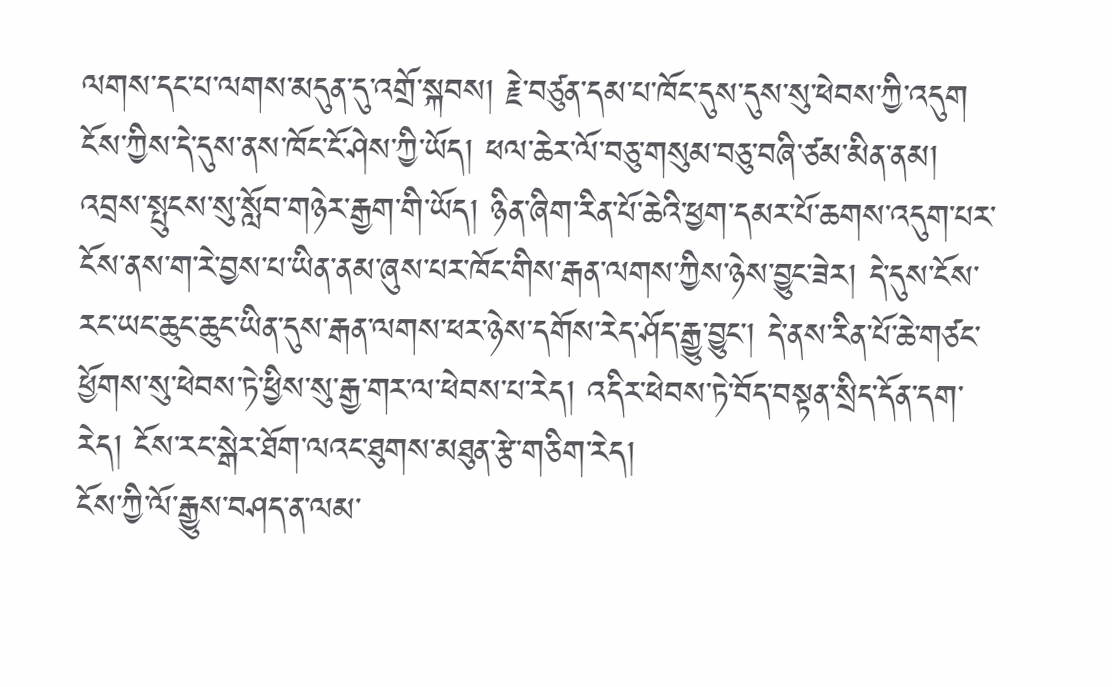ལགས་དང་པ་ལགས་མདུན་དུ་འགྲོ་སྐབས། རྗེ་བཙུན་དམ་པ་ཁོང་དུས་དུས་སུ་ཕེབས་ཀྱི་འདུག ངོས་ཀྱིས་དེ་དུས་ནས་ཁོང་ངོ་ཤེས་ཀྱི་ཡོད། ཕལ་ཆེར་ལོ་བཅུ་གསུམ་བཅུ་བཞི་ཙམ་མིན་ནམ། འབྲས་སྤུངས་སུ་སློབ་གཉེར་རྒྱག་གི་ཡོད། ཉིན་ཞིག་རིན་པོ་ཆེའི་ཕྱག་དམར་པོ་ཆགས་འདུག་པར་ངོས་ནས་ག་རེ་བྱས་པ་ཡིན་ནམ་ཞུས་པར་ཁོང་གིས་རྒན་ལགས་ཀྱིས་ཉེས་བྱུང་ཟེར། དེ་དུས་ངོས་རང་ཡང་ཆུང་ཆུང་ཡིན་དུས་རྒན་ལགས་ཕར་ཉེས་དགོས་རེད་ཤོད་རྒྱུ་བྱུང་། དེ་ནས་རིན་པོ་ཆེ་གཙང་ཕྱོགས་སུ་ཕེབས་ཏེ་ཕྱིས་སུ་རྒྱ་གར་ལ་ཕེབས་པ་རེད། འདིར་ཕེབས་ཏེ་བོད་བསྟན་སྲིད་དོན་དག་རེད། ངོས་རང་སྒེར་ཐོག་ལའང་ཐུགས་མཐུན་རྩེ་གཅིག་རེད།
ངོས་ཀྱི་ལོ་རྒྱུས་བཤད་ན་ལམ་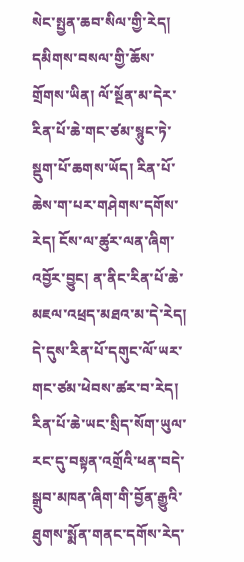སེང་སྤྱན་ཆབ་སིལ་གྱི་རེད། དམིགས་བསལ་གྱི་ཆོས་གྲོགས་ཡིན། ལོ་སྔོན་མ་དེར་རིན་པོ་ཆེ་གང་ཙམ་སྙུང་ཏེ་སྡུག་པོ་ཆགས་ཡོད། རིན་པོ་ཆེས་ག་པར་གཤེགས་དགོས་རེད། ངོས་ལ་ཚུར་ལན་ཞིག་འབྱོར་བྱུང། ན་ནིང་རིན་པོ་ཆེ་མཇལ་འཕྲད་མཐའ་མ་དེ་རེད། དེ་དུས་རིན་པོ་དགུང་ལོ་ཡར་གང་ཙམ་ཕེབས་ཚར་བ་རེད། རིན་པོ་ཆེ་ཡང་སྲིད་སོག་ཡུལ་རང་དུ་བསྟན་འགྲོའི་ཕན་བདེ་སྒྲུབ་མཁན་ཞིག་གི་བྱོན་རྒྱུའི་ཐུགས་སྨོན་གནང་དགོས་རེད་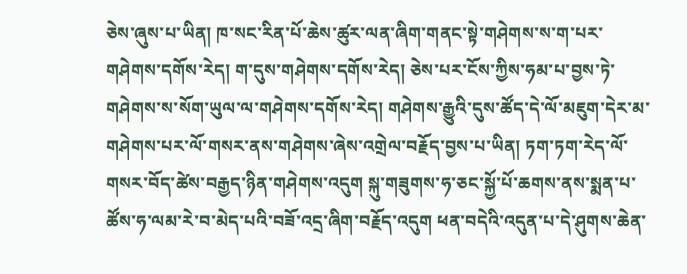ཅེས་ཞུས་པ་ཡིན། ཁ་སང་རིན་པོ་ཆེས་ཚུར་ལན་ཞིག་གནང་སྟེ་གཤེགས་ས་ག་པར་གཤེགས་དགོས་རེད། ག་དུས་གཤེགས་དགོས་རེད། ཅེས་པར་ངོས་ཀྱིས་ཧམ་པ་བྱས་ཏེ་གཤེགས་ས་སོག་ཡུལ་ལ་གཤེགས་དགོས་རེད། གཤེགས་རྒྱུའི་དུས་ཚོད་དེ་ལོ་མཇུག་དེར་མ་གཤེགས་པར་ལོ་གསར་ནས་གཤེགས་ཞེས་འགྲེལ་བརྗོད་བྱས་པ་ཡིན། ཏག་ཏག་རེད་ལོ་གསར་བོད་ཚེས་བརྒྱད་ཉིན་གཤེགས་འདུག སྐུ་གཟུགས་ཧ་ཅང་སྐྱོ་པོ་ཆགས་ནས་སྨན་པ་ཚོས་ཧ་ལམ་རེ་བ་མེད་པའི་བཟོ་འདྲ་ཞིག་བརྗོད་འདུག ཕན་བདེའི་འདུན་པ་དེ་ཤུགས་ཆེན་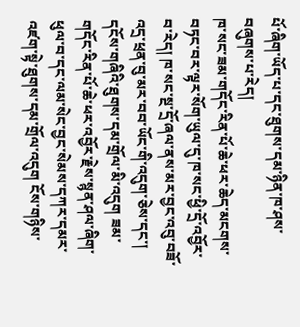པོ་ཞིག་ཡོད་པ་དང་ཐུགས་དམ་ཉིན་ཁ་ཤས་བཞུགས་པ་རེད།
ཁ་སང་ཟམ་གདོང་རིན་པོ་ཆེ་ཕར་ཆེད་མངགས་བཏང་བར་ལྟར་སོག་ཡུལ་དུ་ཁ་སང་ཕྱི་དྲོ་འབྱོར་བ་རེད། ཁ་སང་སྔ་དྲོ་ཞལ་ནས་མར་བྱང་འབུ་བཟོ་འདྲ་ཕྲན་བུ་མར་བབ་ཡོང་གི་འདུག་ཅེས་དང་། དངོས་གཞིའི་ཐུགས་དམ་གྲོལ་མི་འདུག ཟམ་གདོང་རིན་པོ་ཆེ་ཕར་འབྱོར་རྗེས་སྙན་ཤལ་ཞིག་ཕུལ་བ་དང་ལམ་སེང་བྱང་སེམས་དཀར་དམར་འཛག་སྟེ་ཐུགས་དམ་གྲོལ་འདུག ངོས་གཉིས་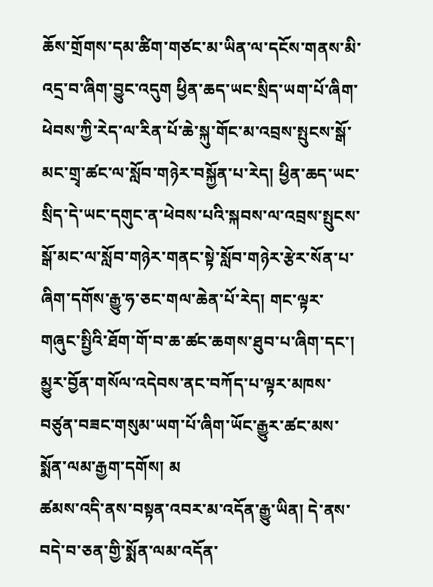ཆོས་གྲོགས་དམ་ཚིག་གཙང་མ་ཡིན་ལ་དངོས་གནས་མི་འདྲ་བ་ཞིག་བྱུང་འདུག ཕྱིན་ཆད་ཡང་སྲིད་ཡག་པོ་ཞིག་ཕེབས་ཀྱི་རེད་ལ་རིན་པོ་ཆེ་སྐུ་གོང་མ་འབྲས་སྤུངས་སྒོ་མང་གྲྭ་ཚང་ལ་སློབ་གཉེར་བསྐྱོན་པ་རེད། ཕྱིན་ཆད་ཡང་སྲིད་དེ་ཡང་དགུང་ན་ཕེབས་པའི་སྐབས་ལ་འབྲས་སྤུངས་སྒོ་མང་ལ་སློབ་གཉེར་གནང་སྟེ་སློབ་གཉེར་རྩེར་སོན་པ་ཞིག་དགོས་རྒྱུ་ཧ་ཅང་གལ་ཆེན་པོ་རེད། གང་ལྟར་གཞུང་སྤྱིའི་ཐོག་གོ་བ་ཆ་ཚང་ཆགས་ཐུབ་པ་ཞིག་དང་། མྱུར་བྱོན་གསོལ་འདེབས་ནང་བཀོད་པ་ལྟར་མཁས་བཙུན་བཟང་གསུམ་ཡག་པོ་ཞིག་ཡོང་རྒྱུར་ཚང་མས་སྨོན་ལམ་རྒྱག་དགོས། མ
ཚམས་འདི་ནས་བསྟན་འབར་མ་འདོན་རྒྱུ་ཡིན། དེ་ནས་བདེ་བ་ཅན་གྱི་སྨོན་ལམ་འདོན་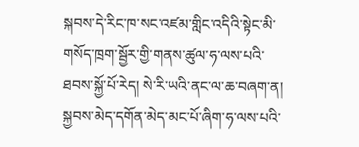སྐབས་དེ་རིང་ཁ་སང་འཛམ་གླིང་འདིའི་སྟེང་མི་གསོད་ཁྲག་སྦྱོར་གྱི་གནས་ཚུལ་ཧ་ལས་པའི་ཐབས་སྐྱོ་པོ་རེད། སེ་རི་ཡའི་ནང་ལ་ཆ་བཞག་ན། སྐྱབས་མེད་དགོན་མེད་མང་པོ་ཞིག་ཧ་ལས་པའི་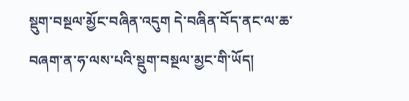སྡུག་བསྔལ་མྱོང་བཞིན་འདུག དེ་བཞིན་བོད་ནང་ལ་ཆ་བཞག་ན་ཧ་ལས་པའི་སྡུག་བསྔལ་མྱང་གི་ཡོད།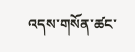འདས་གསོན་ཚང་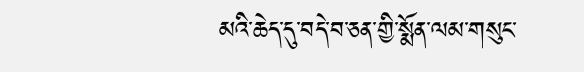མའི་ཆེད་དུ་བདེ་བ་ཅན་གྱི་སྨོན་ལམ་གསུང་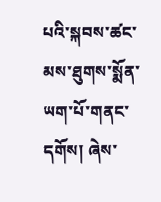པའི་སྐབས་ཚང་མས་ཐུགས་སྨོན་ཡག་པོ་གནང་དགོས། ཞེས་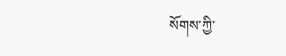སོགས་ཀྱི་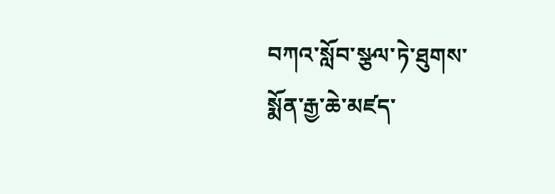བཀའ་སློབ་སྩལ་ཏེ་ཐུགས་སྨོན་རྒྱ་ཆེ་མཛད་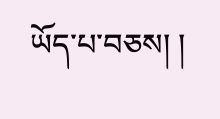ཡོད་པ་བཅས། །